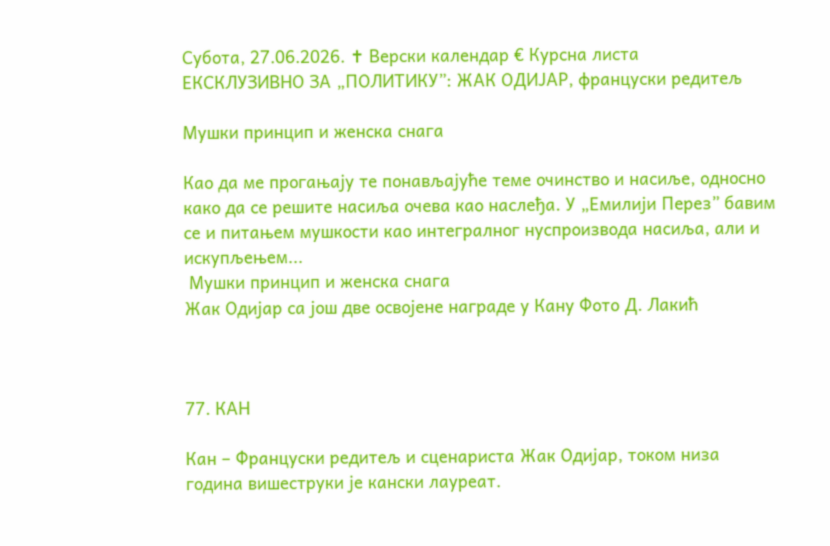Субота, 27.06.2026. ✝ Верски календар € Курсна листа
ЕКСКЛУЗИВНО ЗА „ПОЛИТИКУ”: ЖАК ОДИЈАР, француски редитељ

Мушки принцип и женска снага

Као да ме прогањају те понављајуће теме очинство и насиље, односно како да се решите насиља очева као наслеђа. У „Емилији Перез” бавим се и питањем мушкости као интегралног нуспроизвода насиља, али и искупљењем...
 Мушки принцип и женска снага
Жак Одијар са још две освојене награде у Кану Фото Д. Лакић



77. КАН

Кан – Француски редитељ и сценариста Жак Одијар, током низа година вишеструки је кански лауреат.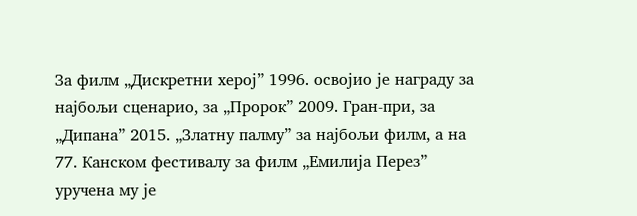За филм „Дискретни херој” 1996. освојио је награду за најбољи сценарио, за „Пророк” 2009. Гран-при, за „Дипана” 2015. „Златну палму” за најбољи филм, а на 77. Канском фестивалу за филм „Емилија Перез” уручена му је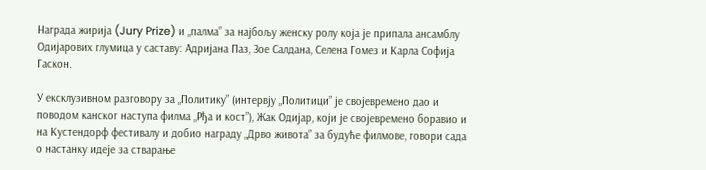Награда жирија (Jury Prize) и „палма” за најбољу женску ролу која је припала ансамблу Одијарових глумица у саставу: Адријана Паз, Зое Салдана, Селена Гомез и Карла Софија Гаскон.

У ексклузивном разговору за „Политику” (интервју „Политици” је својевремено дао и поводом канског наступа филма „Рђа и кост”), Жак Одијар, који је својевремено боравио и на Кустендорф фестивалу и добио награду „Дрво живота” за будуће филмове, говори сада о настанку идеје за стварање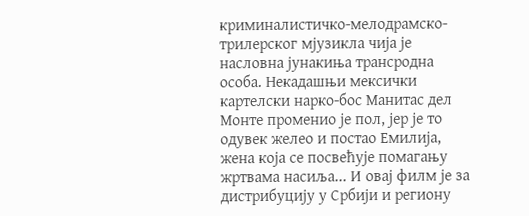криминалистичко-мелодрамско-трилерског мјузикла чија је насловна јунакиња трансродна особа. Некадашњи мексички картелски нарко-бос Манитас дел Монте променио је пол, јер је то одувек желео и постао Емилија, жена која се посвећује помагању жртвама насиља... И овај филм је за дистрибуцију у Србији и региону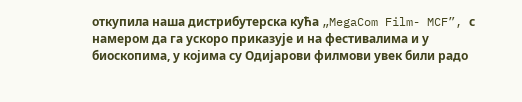откупила наша дистрибутерска кућа „MegaCom Film- MCF”, с намером да га ускоро приказује и на фестивалима и у биоскопима, у којима су Одијарови филмови увек били радо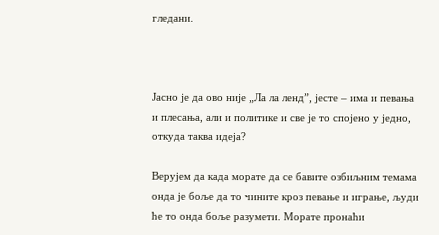гледани.



Јасно је да ово није „Ла ла ленд”, јесте – има и певања и плесања, али и политике и све је то спојено у једно, откуда таква идеја?

Верујем да када морате да се бавите озбиљним темама онда је боље да то чините кроз певање и играње, људи ће то онда боље разумети. Морате пронаћи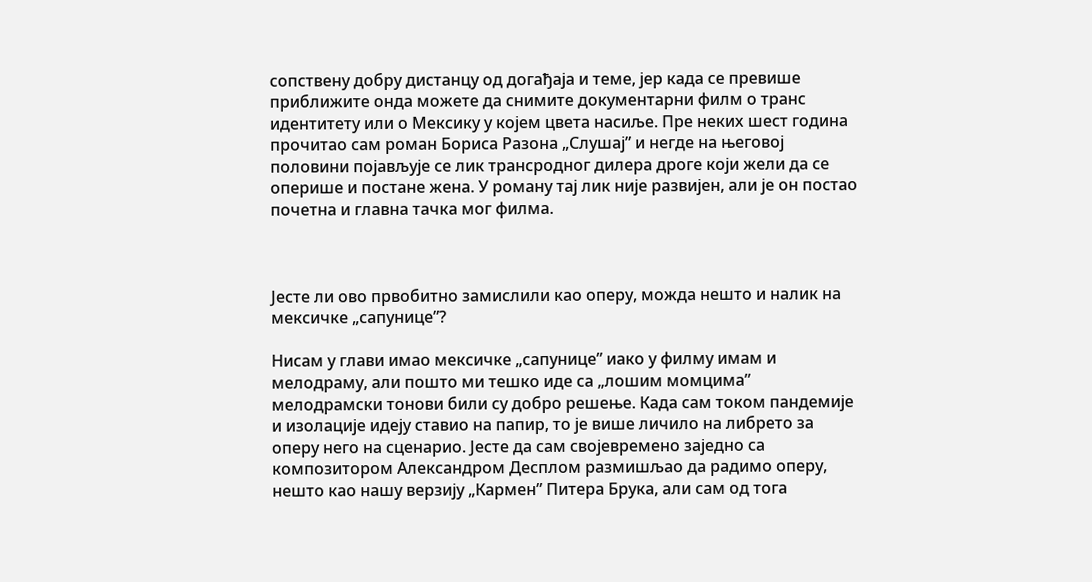сопствену добру дистанцу од догађаја и теме, јер када се превише приближите онда можете да снимите документарни филм о транс идентитету или о Мексику у којем цвета насиље. Пре неких шест година прочитао сам роман Бориса Разона „Слушај” и негде на његовој половини појављује се лик трансродног дилера дроге који жели да се оперише и постане жена. У роману тај лик није развијен, али је он постао почетна и главна тачка мог филма.



Јесте ли ово првобитно замислили као оперу, можда нешто и налик на мексичке „сапунице”?

Нисам у глави имао мексичке „сапунице” иако у филму имам и мелодраму, али пошто ми тешко иде са „лошим момцима” мелодрамски тонови били су добро решење. Када сам током пандемије и изолације идеју ставио на папир, то је више личило на либрето за оперу него на сценарио. Јесте да сам својевремено заједно са композитором Александром Десплом размишљао да радимо оперу, нешто као нашу верзију „Кармен” Питера Брука, али сам од тога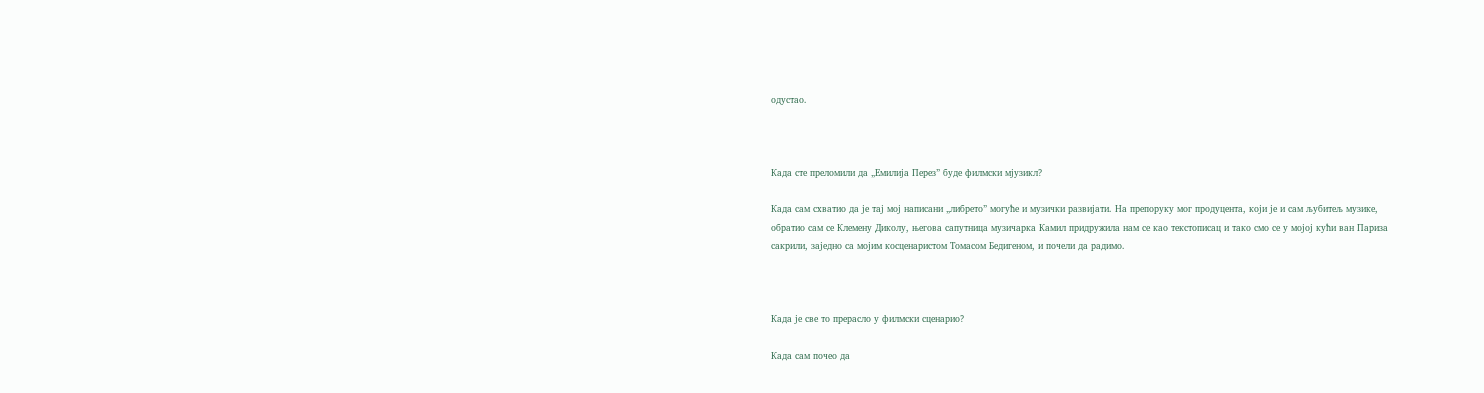одустао.



Када сте преломили да „Емилија Перез” буде филмски мјузикл?

Када сам схватио да је тај мој написани „либрето” могуће и музички развијати. На препоруку мог продуцента, који је и сам љубитељ музике, обратио сам се Клемену Диколу, његова сапутница музичарка Камил придружила нам се као текстописац и тако смо се у мојој кући ван Париза сакрили, заједно са мојим косценаристом Томасом Бедигеном, и почели да радимо.



Када је све то прерасло у филмски сценарио?

Када сам почео да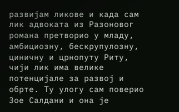развијам ликове и када сам лик адвоката из Разоновог романа претворио у младу, амбициозну, бескрупулозну, циничну и црнопуту Риту, чији лик има велике потенцијале за развој и обрте. Ту улогу сам поверио Зое Салдани и она је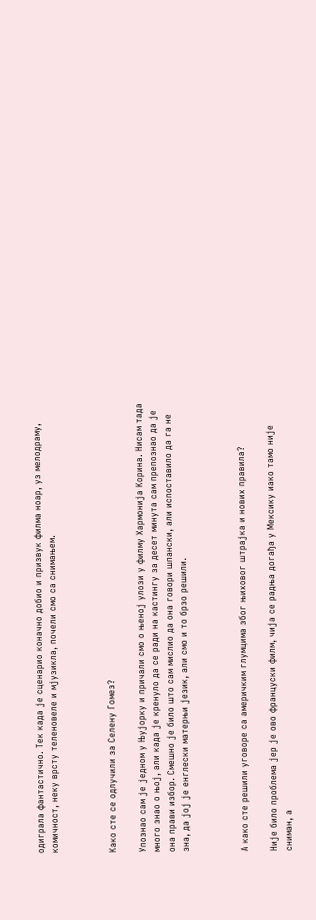одиграла фантастично. Тек када је сценарио коначно добио и призвук филма ноар, уз мелодраму, комичност, неку врсту теленовеле и мјузикла, почели смо са снимањем.



Како сте се одлучили за Селену Гомез?

Упознао сам је једном у Њујорку и причали смо о њеној улози у филму Хармонија Корина. Нисам тада много знао о њој, али када је кренуло да се ради на кастингу за десет минута сам препознао да је она прави избор. Смешно је било што сам мислио да она говори шпански, али испоставило да га не зна, да јој је енглески матерњи језик, али смо и то брзо решили.



А како сте решили уговоре са америчким глумцима због њиховог штрајка и нових правила?

Није било проблема јер је ово француски филм, чија се радња догађа у Мексику иако тамо није сниман, а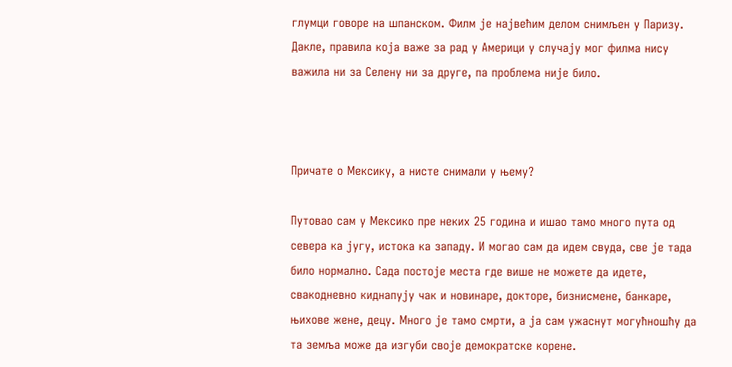глумци говоре на шпанском. Филм је највећим делом снимљен у Паризу. Дакле, правила која важе за рад у Америци у случају мог филма нису важила ни за Селену ни за друге, па проблема није било.



Причате о Мексику, а нисте снимали у њему?

Путовао сам у Мексико пре неких 25 година и ишао тамо много пута од  севера ка југу, истока ка западу. И могао сам да идем свуда, све је тада било нормално. Сада постоје места где више не можете да идете, свакодневно киднапују чак и новинаре, докторе, бизнисмене, банкаре, њихове жене, децу. Много је тамо смрти, а ја сам ужаснут могућношћу да та земља може да изгуби своје демократске корене.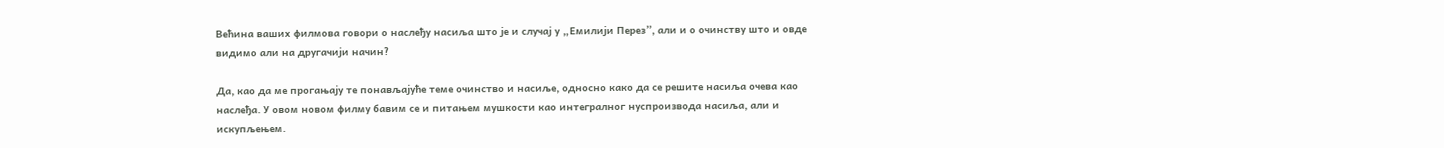Већина ваших филмова говори о наслеђу насиља што је и случај у „Емилији Перез”, али и о очинству што и овде видимо али на другачији начин?

Да, као да ме прогањају те понављајуће теме очинство и насиље, односно како да се решите насиља очева као наслеђа. У овом новом филму бавим се и питањем мушкости као интегралног нуспроизвода насиља, али и искупљењем.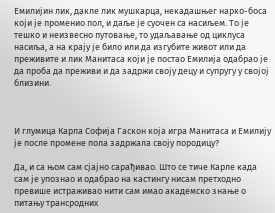Емилијин лик, дакле лик мушкарца, некадашњег нарко-боса  који је променио пол, и даље је суочен са насиљем. То је тешко и неизвесно путовање, то удаљавање од циклуса насиља, а на крају је било или да изгубите живот или да преживите и лик Манитаса који је постао Емилија одабрао је да проба да преживи и да задржи своју децу и супругу у својој близини.



И глумица Карла Софија Гаскон која игра Манитаса и Емилију је после промене пола задржала своју породицу?

Да, и са њом сам сјајно сарађивао. Што се тиче Карле када сам је упознао и одабрао на кастингу нисам претходно превише истраживао нити сам имао академско знање о питању трансродних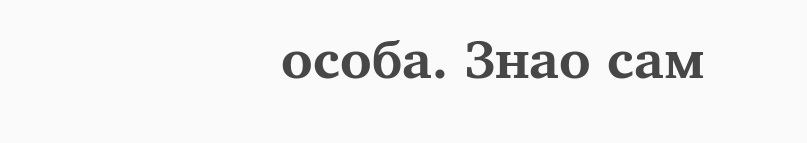особа. Знао сам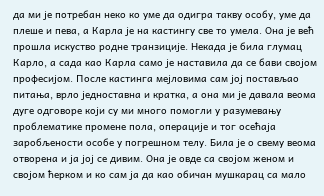да ми је потребан неко ко уме да одигра такву особу, уме да плеше и пева, а Карла је на кастингу све то умела. Она је већ прошла искуство родне транзиције. Некада је била глумац Карло, а сада као Карла само је наставила да се бави својом професијом. После кастинга мејловима сам јој постављао питања, врло једноставна и кратка, а она ми је давала веома дуге одговоре који су ми много помогли у разумевању проблематике промене пола, операције и тог осећаја заробљености особе у погрешном телу. Била је о свему веома отворена и ја јој се дивим. Она је овде са својом женом и својом ћерком и ко сам ја да као обичан мушкарац са мало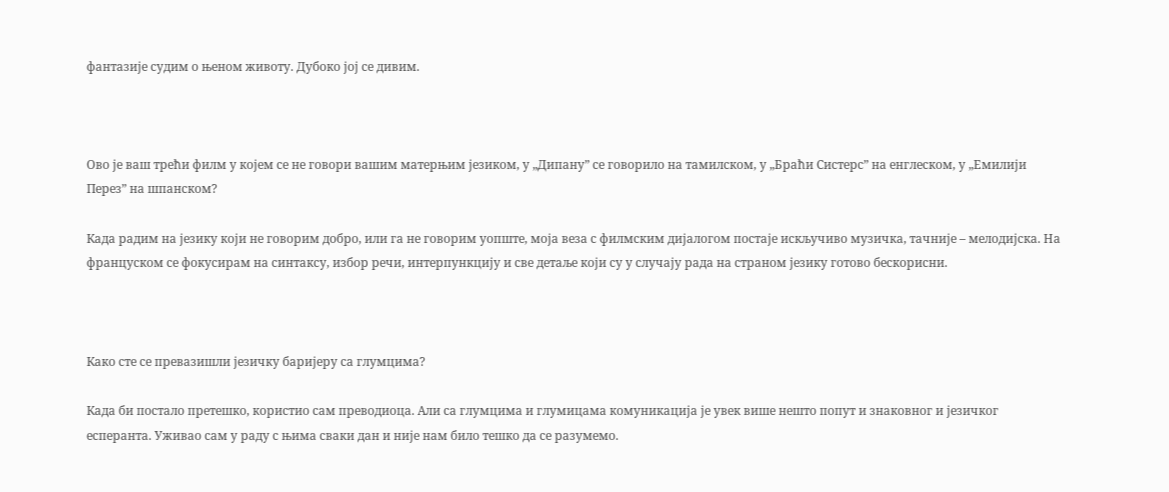фантазије судим о њеном животу. Дубоко јој се дивим.



Ово је ваш трећи филм у којем се не говори вашим матерњим језиком, у „Дипану” се говорило на тамилском, у „Браћи Систерс” на енглеском, у „Емилији Перез” на шпанском?

Када радим на језику који не говорим добро, или га не говорим уопште, моја веза с филмским дијалогом постаје искључиво музичка, тачније – мелодијска. На француском се фокусирам на синтаксу, избор речи, интерпункцију и све детаље који су у случају рада на страном језику готово бескорисни.



Како сте се превазишли језичку баријеру са глумцима?

Када би постало претешко, користио сам преводиоца. Али са глумцима и глумицама комуникација је увек више нешто попут и знаковног и језичког есперанта. Уживао сам у раду с њима сваки дан и није нам било тешко да се разумемо.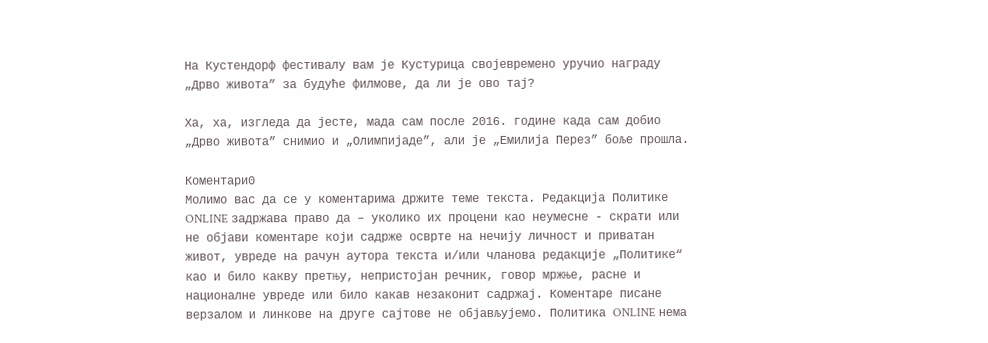На Кустендорф фестивалу вам је Кустурица својевремено уручио награду „Дрво живота” за будуће филмове, да ли је ово тај?

Ха, ха, изгледа да јесте, мада сам после 2016. године када сам добио „Дрво живота” снимио и „Олимпијаде”, али је „Емилија Перез” боље прошла.

Коментари0
Молимо вас да се у коментарима држите теме текста. Редакција Политике ONLINE задржава право да – уколико их процени као неумесне - скрати или не објави коментаре који садрже осврте на нечију личност и приватан живот, увреде на рачун аутора текста и/или чланова редакције „Политике“ као и било какву претњу, непристојан речник, говор мржње, расне и националне увреде или било какав незаконит садржај. Коментаре писане верзалом и линкове на друге сајтове не објављујемо. Политика ONLINE нема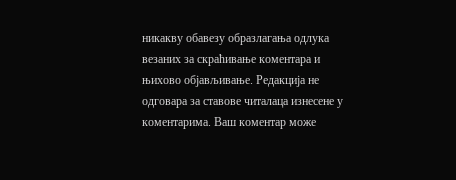никакву обавезу образлагања одлука везаних за скраћивање коментара и њихово објављивање. Редакција не одговара за ставове читалаца изнесене у коментарима. Ваш коментар може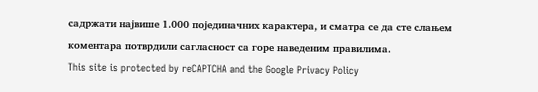садржати највише 1.000 појединачних карактера, и сматра се да сте слањем коментара потврдили сагласност са горе наведеним правилима.
This site is protected by reCAPTCHA and the Google Privacy Policy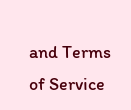and Terms of Service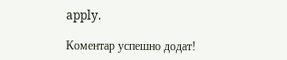apply.

Комeнтар успeшно додат!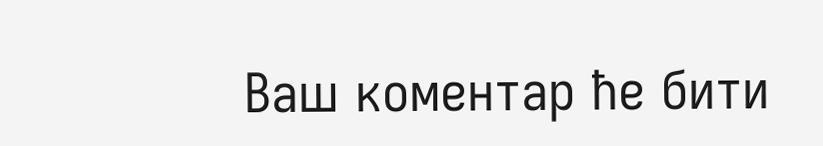Ваш комeнтар ћe бити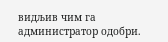видљив чим га администратор одобри.